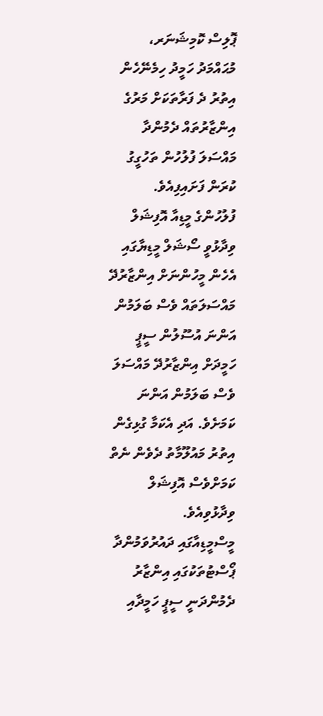ޕޮލިސް ކޮމިޝަނަރ، މުޙައްމަދު ހަމީދު ހިމެނޭހެން އިތުރު ދެ ފަރާތަކަށް މަރުގެ އިންޒާރުތައް ދެމުންދާ މައްސަލަ ފުލުހުން ތަހުގީގު ކުރަން ފަށައިފިއެވެ.
ފުލުހުންގެ މީޑިއާ އޮފިޝަލް ވިދާޅުވީ ސޯޝަލް މީޑިޔާގައި އެހެން މީހުންނަށް އިންޒާރުދޭ މައްސަލަތައް ވެސް ބަލަމުން އަންނަ އުސޫލުން ސީޕީ ހަމީދަށް އިންޒާރުދޭ މައްސަލަ ވެސް ބަލަމުން އަންނަ ކަމަށެވެ. އަދި އެކަމާ ގުޅިގެން އިތުރު މައުލޫމާތު ދެވެން ނެތް ކަމަށްވެސް އޮފިޝަލް ވިދާޅުވިއެވެ.
މީސްމީޑިއާގައި ދައުރުވަމުންދާ ޕޯސްޓުތަކުގައި އިންޒާރު ދެމުންދަނީ ސީޕީ ހަމީދާއި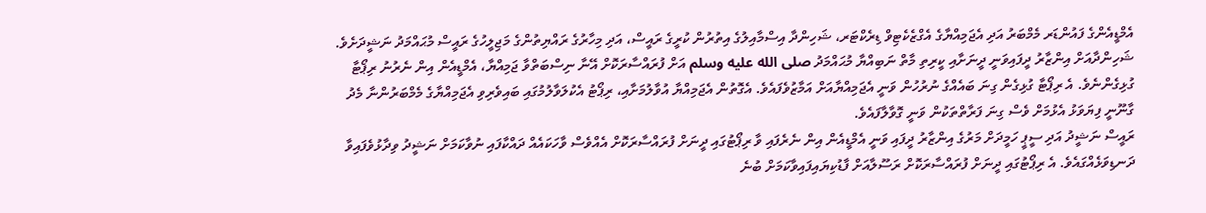އެމްޑީއެންގެ ފައުންޑަރ މެމްބަރު އަދި އެޖަމިއްޔާގެ އެގްޒެކެޓިވް ޑިރެކްޓަރ، ޝަހިންދާ އިސްމާއިލުގެ އިތުރުން ކުރީގެ ރައީސް، އަދި މިހާރުގެ ރައްޔިތުންގެ މަޖިލީހުގެ ރައީސް މުޙައްމަދު ނަޝީދަށެވެ.
ޝަހިންދާއަށް އިންޒާރު ދީފައިވަނީ ދީނަށާއި ކީރިތި މާތް ނަބިއްޔާ މުޙައްމަދު صلى الله عليه وسلم އަށް ފުރައްސާރަކޮށް އޭނާ ނިސްބަތްވާ ޖަމިއްޔާ، އެމްޑީއެން އިން ނެރުނު ރިޕޯޓާ ގުޅިގެންނެވެ. އެ ރިޕޯޓާ ގުޅިގެން ގިނަ ބައެއްގެ ނުރުހުން ވަނީ އެޖަމިއްޔާއަށް އަމާޒުވެފައެވެ. އެގޮތުން އެޖަމިއްޔާ އުވާލުމަށާއި، ރިޕޯޓު އެކުލަވާލުމުގައި ބައިވެރިވި އެޖަމިއްޔާގެ މެމްބަރުންނާ މެދު ގާނޫނީ ފިޔަވަޅު އެޅުމަށް ވެސް ގިނަ ފަރާތްތަކުން ވަނީ ގޮވާލާފައެވެ.
ރައީސް ނަޝީދު އަދި ސީޕީ ހަމީދަށް މަރުގެ އިންޒާރު ދީފައި ވަނީ އެމްޑީއެން އިން ނެރެފައި ވާ ރިޕޯޓުގައި ދީނަށް ފުރައްސާރަކޮށް އެއްވެސް ވާހަކައެއް ދައްކާފައި ނުވާކަމަށް ނަޝީދު ވިދާޅުވެފައިވާ ދަނޑިވަޅެއްގައެވެ. އެ ރިޕޯޓުގައި ދީނަށް ފުރައްސާރަކޮށް ރަސޫލާއަށް ފާޑުކިޔައިފައިވާކަމަށް ބުނެ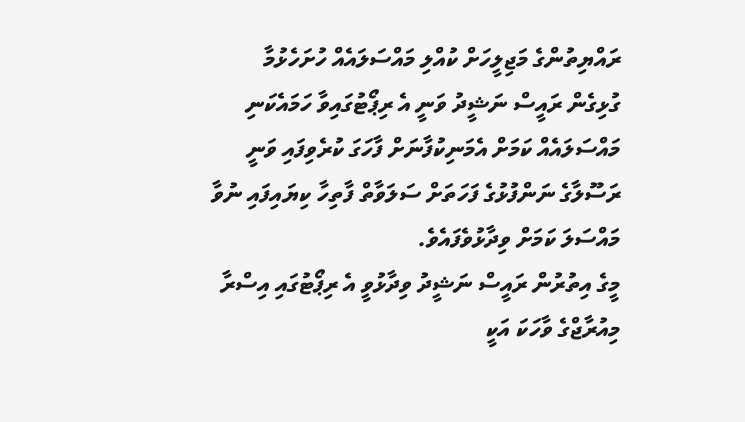ރައްޔިތުންގެ މަޖިލީހަށް ކުއްލި މައްސަލައެއް ހުށަހެޅުމާ ގުޅިގެން ރައީސް ނަޝީދު ވަނީ އެ ރިޕޯޓުގައިވާ ހަމައެކަނި މައްސަލައެއް ކަމަށް އެމަނިކުފާނަށް ފާހަގަ ކުރެވިފައި ވަނީ ރަސޫލާގެ ނަންފުޅުގެ ފަހަތަށް ސަލަވާތް ފާތިހާ ކިޔައިފައި ނުވާ މައްސަލަ ކަމަށް ވިދާޅުވެފައެވެ.
މީގެ އިތުރުން ރައީސް ނަޝީދު ވިދާޅުވީ އެ ރިޕޯޓުގައި އިސްރާ މިއުރާޖްގެ ވާހަކަ އަކީ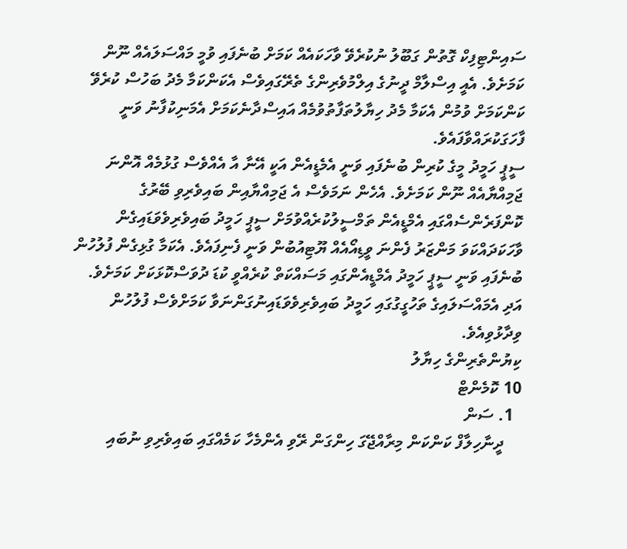ސައިންޓިފިކް ގޮތުން ގަބޫލު ނުކުރެވޭ ވާހަކައެއް ކަމަށް ބުނެފައި ވުމީ މައްސަލައެއް ނޫން ކަމަށެވެ. އެއީ އިސްލާމް ދީނުގެ އިލްމުވެރިންގެ ތެރޭގައިވެސް އެކަންކަމާ މެދު ބަހުސް ކުރެވޭ ކަންކަމަށް ވުމުން އެކަމާ މެދު ހިޔާލުތަފާތުވުމެއް އައިސްދާނެކަމަށް އެމަނިކުފާނު ވަނީ ފާހަގަކުރައްވާފައެވެ.
ސީޕީ ހަމީދު މީގެ ކުރިން ބުނެފައި ވަނީ އެމެޑީއެން އަކީ އޭނާ އާ އެއްވެސް ގުޅުމެއް އޮންނަ ޖަމިއްޔާއެއް ނޫން ކަމަށެވެ. އެހެން ނަމަވެސް އެ ޖަމިއްޔާއިން ބައިވެރިވި ބޭރުގެ ކޮންފަރެންސެއްގައި އެމްޑީއެން ތަމްސީލުކުރެއްވުމަށް ސީޕީ ހަމީދު ބައިވެރިވެވަޑައިގެން ވާހަކަދައްކަވަ މަންޒަރު ފެންނަ ވީޑިއޯއެއް ޔޫޓިއުބުން ވަނީ ފެނިފައެވެ. އެކަމާ ގުޅިގެން ފުލުހުން ބުނެފައި ވަނީ ސީޕީ ހަމީދު އެމްޑީއެންގައި މަސައްކަތް ކުރެއްވީ ކުޑަ ދުވަސްކޮޅަކަށް ކަމަށެވެ. އަދި އެމައްސަލައިގެ ތަހުގީގުގައި ހަމީދު ބައިވެރިވެވަޑައިނުގަންނަވާ ކަމަށްވެސް ފުލުހުން ވިދާޅުވިއެވެ.
ކިޔުންތެރިންގެ ހިޔާލު
10 ކޮމެންޓް
  1. ސަން
    ދީނާހިލާފް ކަންކަން މިރާއްޖޭގަ ހިންގަން ރޭވި އެންމެހާ ކަމެއްގައި ބައިވެރިވި ނުބައި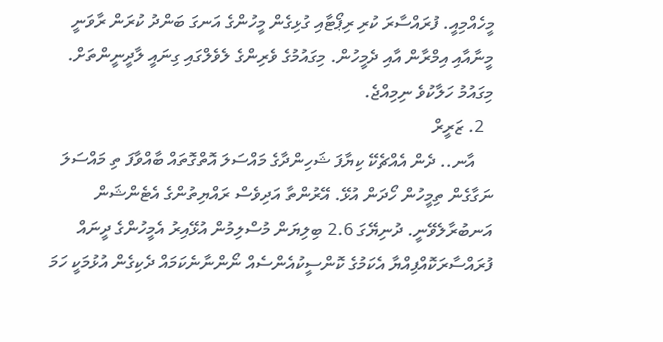މީހެއްމިއީ. ފުރައްސާރަ ކުރި ރިޕޯޓާއި ގުޅިގެން މީހުންގެ އަނގަ ބަންދު ކުރަން ރާވަނީ މީނާއާއި އިމްރާން އާއި ދެމީހުން. މިގައުމުގެ ވެރިންގެ ލެވެލްގައި ގިނައީ ލާދީނީންތަށް. މިގައުމު ހަލާކުވެ ނިމިއްޖެ.
  2. ޒަރީރް
    އާނ.. ދެން އެއްޗެކޭ ކިޔާފަ ޝަހިންދާގެ މައްސަލަ އޮތްގޮތައް ބާއްވާފަ ތި މައްސަލަ ނަގާގެން ތިމީހުން ހޯދަން އުޅޭ. އޭރުންތާ އަދިވެސް ރައްޔިތުންގެ އެޓެންޝަން އަނބުރާލެވޭނީ. ދުނިޔޭގަ 2.6 ބިލިޔަން މުސްލިމުން އުޅޭއިރު އެމީހުންގެ ދީނައް ފުރައްސާރަކޮއްފިއްޔާ އެކަމުގެ ކޮންސީކުއެންސެއް ނޯންނާނެކަމައް ދެކިގެން އުޅުމަކީ ހަމަ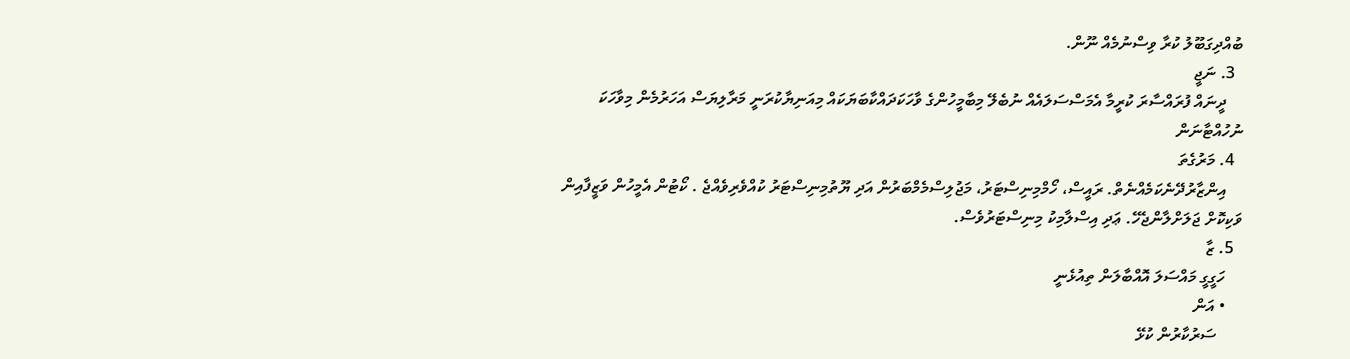ބުއްދިގަބޫލު ކުރާ ވިސްނުމެއް ނޫން.
  3. ނަޖީ
    ދީނައް ފުރައްސާރަ ކުރީމާ އެމަސްސަލައެއް ނުބެލޭ މިބާމީހުންގެ ވާހަކަދައްކާބަޔަކައް މިއަނިޔާކުރަނީ މަރާލިޔަސް އަހަރުމެން މިވާހަކަ ނުހުއްޓާނަން
  4. މަރުގެތަ
    އިންޒާރުދޭނެކަމެއްނެތް. ރައީސް، ހޯމްމިނިސްޓަރު، މަޖުލިސްމެމްބަރުން އަދި ޔޫތުމިނިސްޓަރު ކުއްވެރިވެއްޖެ . ކޯޓުން އެމީހުން ވަޒީފާއިން ވަކިކޮށް ޖަލަށްލާންޖެހޭ. ޢަދި އިސްލާމިކު މިނިސްޓަރުވެސް.
  5. ޒާ
    ހަގީގީ މައްސަލަ އޮއްބާލަން ތިއުޅެނީ
    • އަން
      ސަރުކާރުން ކުޅޭ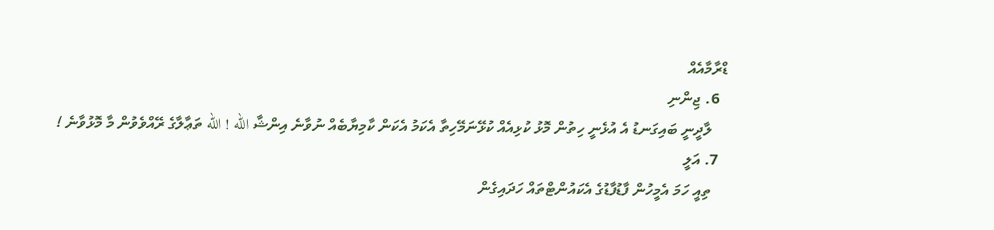ޑްރާމާއެއް
  6. ޖިންނި
    ލާދީނީ ބައިގަނޑު އެ އުޅެނީ ހިތުން މޮޅު ކުޅިއެއް ކުޅޭނަމޭހިތާ އެކަމު އެކަން ކާމިޔާބެއް ނުވާނެ އިންޝާ الله ! الله ތަޢާލާގެ ރޭއްވެވުން މާ މޮޅުވާނެ !
  7. އަލީ
    ތިއީ ހަމަ އެމީހުން ފާޑުފާޑުގެ އެކައުންޓްތައް ހަދައިގެން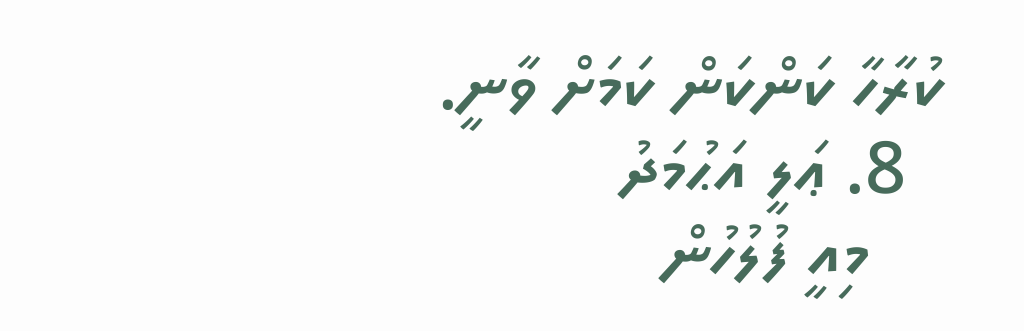ކުރާހާ ކަންކަން ކަމަށް ވާނީ.
  8. ޢަލީ އަޙުމަދު
    މިއީ ފުލުހުން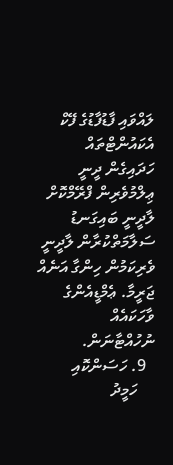ލައްވައި ފާޑުފާޑުގެ ފޭކް އެކައުންޓްތައް ހަދައިގެން ދީނީ ޢިލްމުވެރިން ފްރޭމްކޮށް ލާދީނީ ބައިގަނޑު ސަލާމަތްކުރާން ލާދީނީ ވެރިކަމުން ހިންގާ އަނެއް ޖަރީމާ. ޢެމްޑީއެންގެ ވާހަކައެއް ނުހުއްޓާނަން.
  9. ހަސަންކޮއި
    ހަމީދު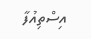އިސްތިއުފާ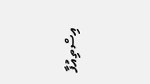އިސްތިއުފާ